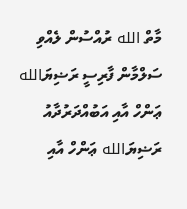މާތް الله ރުއްސުން ލެއްވި ސަލްމާން ފާރިސީ ރަޟިޔަالله ޢަންހް އާއި އަބުއްދަރުދާއު ރަޟިޔަالله ޢަންހް އާއި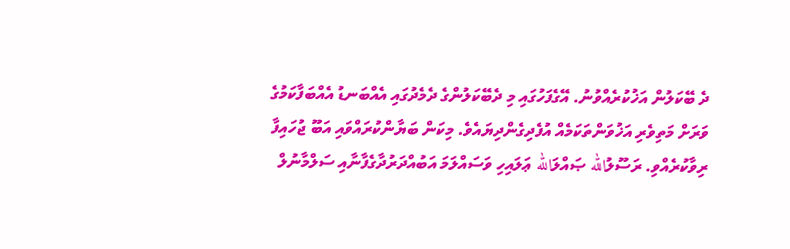ދެ ބޭކަލުން އަޚުކުރެއްވުނު. އޭގެފަހުގައި މި ދެބޭކަލުންގެ ދެމެދުގައި އެއްބަނޑު އެއްބަފާކަމުގެ ވަރަށް މަތިވެރި އަޚުވަންތަކަމެއް އުފެދިގެންދިޔައެވެ. މިކަން ބަޔާންކުރައްވައި އަބޫ ޖުހައިފާ ރިވާކުރެއްވި. ރަސޫލުالله ޞައްލަالله ޢަލައިހި ވަސައްލަމަ އަބުއްދަރުދާގެފާނާއި ސަލްމާނުލް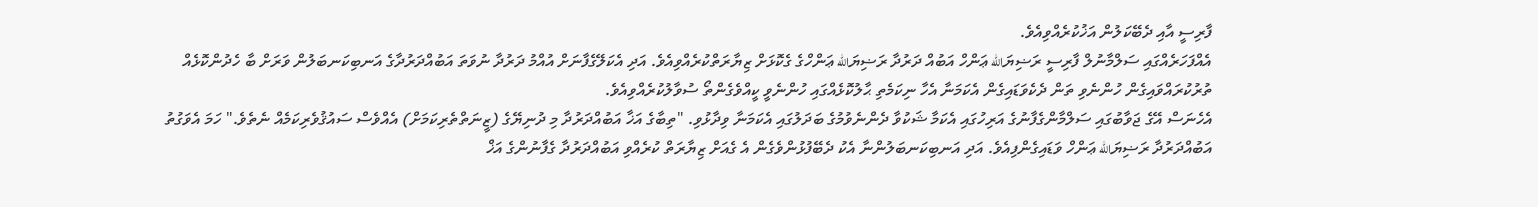ފާރިސީ އާއި ދެބޭކަލުން އަޚުކުރެއްވިއެވެ.
އެއްފަހަރެއްގައި ސަލްމާނުލް ފާރިސީ ރަޟިޔަالله ޢަންހް އަބުއް ދަރުދާ ރަޟިޔަالله ޢަންހްގެ ގެކޮޅަށް ޒިޔާރަތްކުރެއްވިއެވެ. އަދި އެކަލޭގެފާނަށް އުއްމު ދަރުދާ ނުވަތަ އަބުއްދަރުދާގެ އަނބިކަނބަލުން ވަރަށް ބާ ހެދުންކޮޅެއް ތުރުކުރައްވައިގެން ހުންނެވި ތަން ދެކެވަޑައިގެން އެކަމަނާ އެހާ ނިކަމެތި ޙާލުކޮޅެއްގައި ހުންނެވީ ކީއްވެގެންތޯ ސުވާލުކުރެއްވިއެވެ.
އެހެނަސް އޭގެ ޖަވާބުގައި ސަލްމާންގެފާނުގެ އަރިހުގައި އެކަމާ ޝަކުވާ ދެންނެވުމުގެ ބަދަލުގައި އެކަމަނާ ވިދާޅުވި. "ތިބާގެ އަޚާ އަބުއްދަރުދާ މި ދުނިޔޭގެ (ޒީނަތްތެރިކަމަށް) އެއްވެސް ސައުޤުވެރިކަމެއް ނެތެވެ." ހަމަ އެވަގުތު އަބުއްދަރުދާ ރަޟިޔަالله ޢަންހް ވަޑައިގެންފިއެވެ. އަދި އަނބިކަނބަލުންނާ އެކު ދެބޭފުޅުންވެގެން އެ ގެއަށް ޒިޔާރަތް ކުރެއްވި އަބުއްދަރުދާ ގެފާނުންގެ އަޚް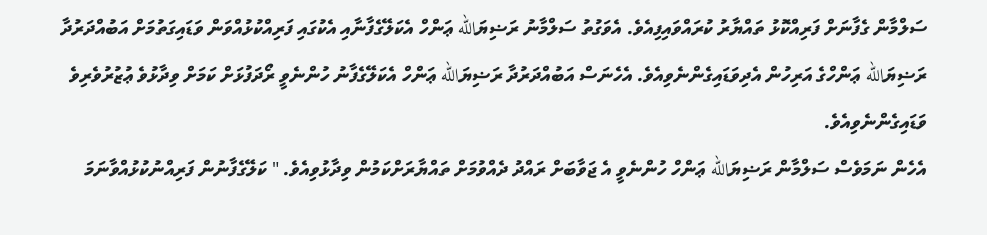ސަލްމާން ގެފާނަށް ފަރިއްކޮޅު ތައްޔާރު ކުރައްވައިފިއެވެ. އެވަގުތު ސަލްމާނު ރަޟިޔަالله ޢަންހް އެކަލޭގެފާނާއި އެކުގައި ފަރިއްކުޅުއްވަން ވަޑައިގަތުމަށް އަބުއްދަރުދާ ރަޟިޔަالله ޢަންހްގެ އަރިހުން އެދިވަޑައިގެންނެވިއެވެ. އެހެނަސް އަބުއްދަރުދާ ރަޟިޔަالله ޢަންހް އެކަލޭގެފާނު ހުންނެވީ ރޯދަފުޅަށް ކަމަށް ވިދާޅުވެ ޢުޒުރުވެރިވެ ވަޑައިގެންނެވިއެވެ.
އެހެން ނަމަވެސް ސަލްމާން ރަޟިޔަالله ޢަންހް ހުންނެވީ އެ ޖަވާބަށް ރައްދު ދެއްވުމަށް ތައްޔާރަށްކަމުން ވިދާޅުވިއެވެ. " ކަލޭގެފާނުން ފަރިއްނުކުޅުއްވާނަމަ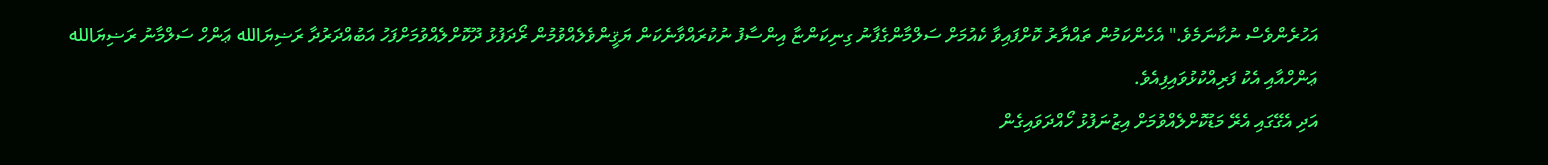އަހުރެންވެސް ނުކާނަމެވެ." އެހެންކަމުން ތައްޔާރު ކޮށްފައިވާ ކެއުމަށް ސަލްމާންގެފާނު ގިނިކަންޏާ އިންސާފު ނުކުރައްވާނެކަން ޔަޤީންވެލެއްވުމުން ރޯދަފުޅު ދޫކޮށްލެއްވުމަށްފަހު އަބުއްދަރުދާ ރަޟިޔަالله ޢަންހް ސަލްމާނު ރަޟިޔަالله ޢަންހްއާއި އެކު ފަރިއްކުޅުވައިފިއެވެ.
އަދި އެގޭގައި އެރޭ މަޑުކޮށްލެއްވުމަށް އިޒުނަފުޅު ހޯއްދަވައިގެން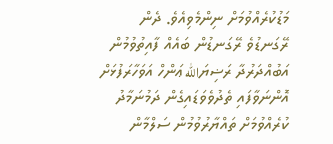މަޑުކުރެއްވުމަށް ނިންމެވިއެވެ. ދެން ރޭގަނޑުވެ ރޭގަނޑުން ބައެއް ފާއިތުވުމުން އަބުއްދަރުދާ ރަޟިޔަالله ޢަންހް އަވަހާރަފުޅަށް އޮންނަވާފައި ތެދުވެވަޑައިގެން ދަމުނަމާދު ކުރެއްވުމަށް ތައްޔާރުވުމުން ސަލްމާން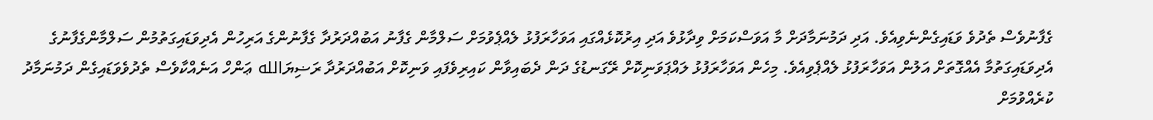ގެފާނުވެސް ތެދުވެ ވަޑައިގެންނެވިއެވެ. އަދި ދަމުނަމާދަށް މާ އަވަސްކަމަށް ވިދާޅުވެ އަދި އިރުކޮޅެއްގައި އަވަހާރަފުޅު ލެއްޕެވުމަށް ސަލްމާން ގެފާނު އަބުއްދަރުދާ ގެފާނުންގެ އަރިހުން އެދިވަޑައިގަތުމުން ސަލްމާންގެފާނުގެ އެދިވަޑައިގަތުމާ އެއްގޮތަށް އަލުން އަވަހާރަފުޅު ލެއްޕެވިއެވެ. މިހެން އަވަހާރަފުޅު ލައްޕަވަނިކޮށް ރޭގަނޑުގެ ދަން ދެބައިވާން ކައިރިވެފައި ވަނިކޮށް އަބުއްދަރުދާ ރަޟިޔަالله ޢަންހް އަނެއްކާވެސް ތެދުވެވަޑައިގެން ދަމުނަމާދު ކުރެއްވުމަށް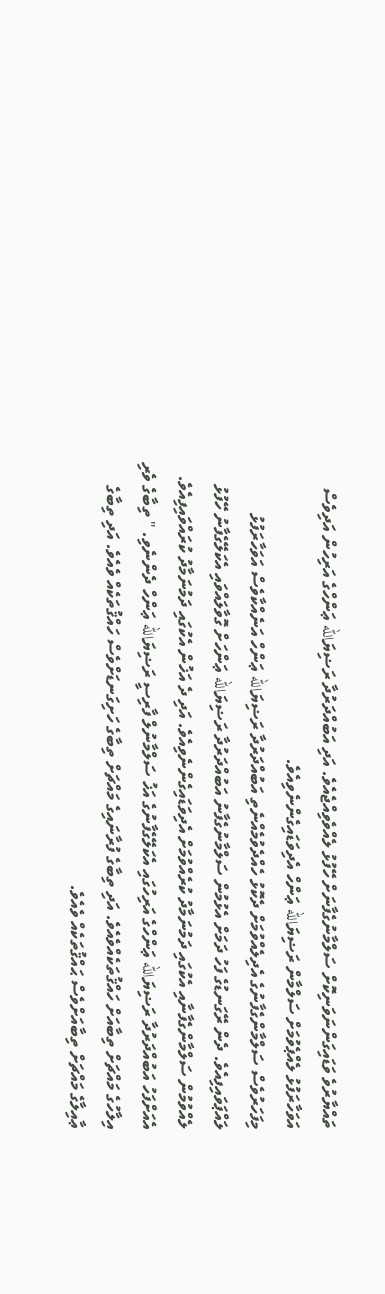ތައްޔާރުވެ ވަޑައިގަންނަވަނިކޮށް ސަލްމާނުގެފާނަށް ހޭފުޅު ލެއްވެވިއްޖެއެވެ. އަދި އަބުއްދަރުދާ ރަޟިޔަالله ޢަންހްގެ އަރިހުން އަދިވެސް އަވަހާރަފުޅު ލެއްޕެވުމަށް ސަލްމާން ރަޟިޔަالله ޢަންހް އެދިވަޑައިގެންނެވިއެވެ.
މިފަހަރުވެސް ސަލްމާންގެފާނުގެ އެދިލެއްވުމަށް ދެކޮޅު ހެއްދެވުމެއްނެތި އަބުއްދަރުދާ ރަޟިޔަالله ޢަންހް އަނެއްކާވެސް އަވަހާރަފުޅު ލައްޕަވައިފިއެވެ. ދެން ރޭގަނޑުގެ ފަހު ދަމަށް އެޅުމުން ސަލްމާނުގެފާނު އަބުއްދަރުދާ ރަޟިޔަالله ޢަންހަށް ގޮވާލައްވައި އެކަލޭގެފާނު ހޭފުޅު ލެއްވުމުން ސަލްމާންގެފާނާއި އެކުގައި ދަމުނަމާދު ކުރެއްވުމަށް އެދިވަޑައިގެންނެވިއެވެ. އަދި ދެ އަޚުން އެކުގައި ދަމުނަމާދު ކުރައްވައިފިއެވެ.
އެއަށްފަހު އަބުއްދަރުދާ ރަޟިޔަالله ޢަންހްގެ އަރިހުގައި އެކަލޭގެފާނުގެ އަޚު ސަލްމާނުލް ފާރިސީ ރަޟިޔަالله ޢަންހް ދެންނެވި. " ތިބާގެ ވެރި އިލާހުގެ މައްޗަށް ތިބާއަށް ހައްޤުތަކެއްވެއެވެ. އަދި ތިބާގެ ފުރާނައިގެ މައްޗަށް ތިބާގެ ހަށިގަނޑަށްވެސް ހައްޤުތަކެއް ވެއެވެ. އަދި ތިބާގެ ޢާއިލާގެ މައްޗަށް ތިބާއަށްވެސް ޙައްޤުތަކެއް ވެއެވެ.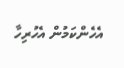އެހެންކަމުން އެހުރިހާ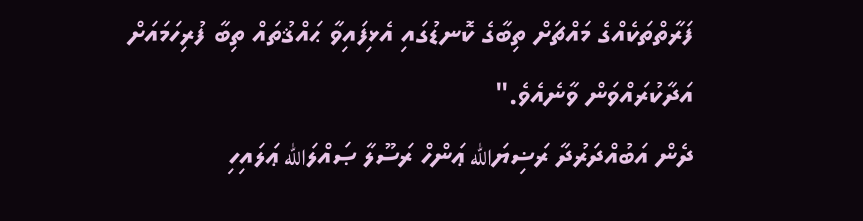ފަރާތްތަކެއްގެ މައްޗަށް ތިބާގެ ކޮނޑުގައި އެޅިފައިވާ ޙައްޤުތައް ތިބާ ފުރިހަމައަށް އަދާކުރައްވަން ވާނެއެވެ."
ދެން އަބުއްދަރުދާ ރަޟިޔަالله ޢަންހް ރަސޫލާ ޞައްލަالله ޢަލައިހި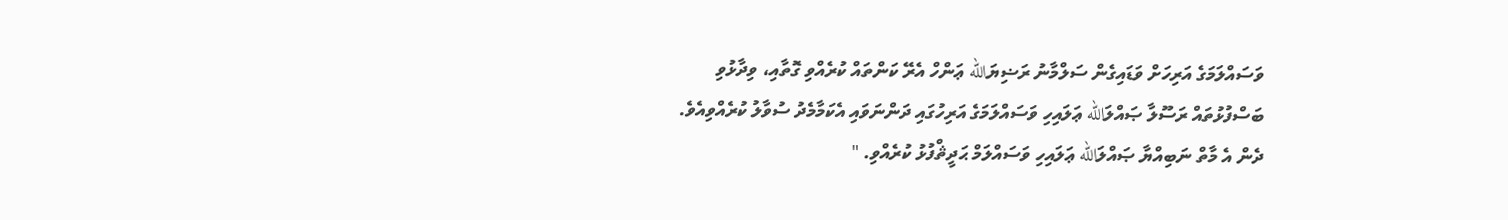ވަސައްލަމަގެ އަރިހަށް ވަޑައިގެން ސަލްމާނު ރަޟިޔަالله ޢަންހް އެރޭ ކަންތައް ކުރެއްވި ގޮތާއި، ވިދާޅުވި ބަސްފުޅުތައް ރަސޫލާ ޞައްލަالله ޢަލައިހި ވަސައްލަމަގެ އަރިހުގައި ދަންނަވައި އެކަމާމެދު ސުވާލު ކުރެއްވިއެވެ. ދެން އެ މާތް ނަބިއްޔާ ޞައްލަالله ޢަލައިހި ވަސައްލަމް ޙަދީޘްފުޅު ކުރެއްވި. "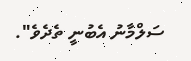ސަލްމާނު އެބުނީ ތެދެވެ".